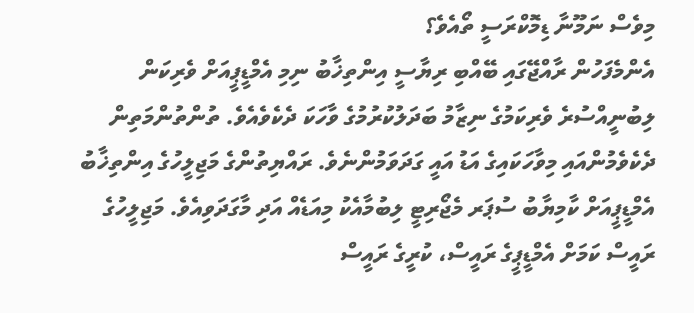މިވެސް ނަމޫނާ ޑިމޮކްރަސީ ތޯއެވެ؟
އެންމެފަހުން ރާއްޖޭގައި ބޭއްބި ރިޔާސީ އިންތިޚާބު ނިމި އެމްޑީޕީއަށް ވެރިކަން ލިބުނީއްސުރެ ވެރިކަމުގެ ނިޒާމު ބަދަލުކުރުމުގެ ވާހަކަ ދެކެވެއެވެ. ތުންތުންމަތިން ދެކެވެމުންއައި މިވާހަކައިގެ އަޑު އައީ ގަދަވަމުންނެވެ. ރައްޔިތުންގެ މަޖިލީހުގެ އިންތިޚާބު އެމްޑީޕީއަށް ކާމިޔާބު ސުޕަރ މެޖޯރިޓީ ލިބުމާއެކު މިއަޑެއް އަދި މާގަދަވިއެވެ. މަޖިލީހުގެ ރައީސް ކަމަށް އެމްޑީޕީގެ ރައީސް، ކުރީގެ ރައީސް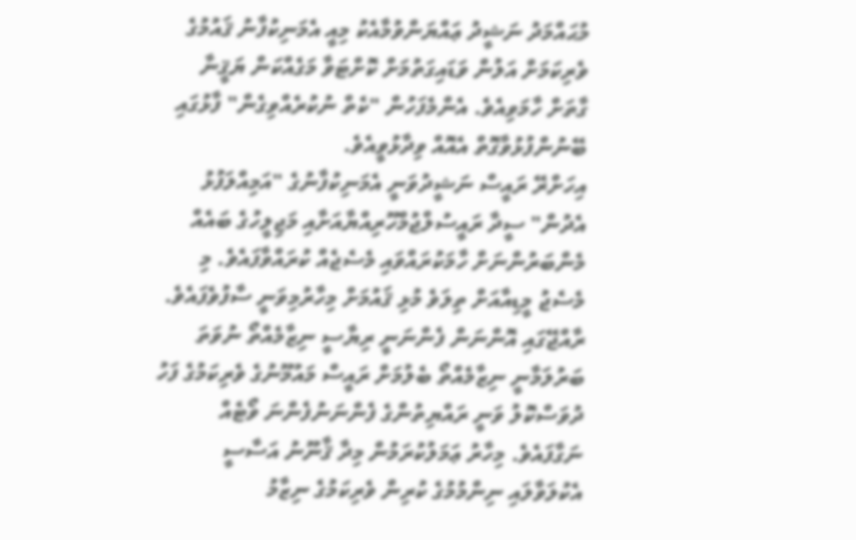މުޙައްމަދު ނަޝީދު ޢައްޔަންވުމާއެކު މިއީ އެމަނިކުފާނު ޤައުމުގެ ވެރިކަމަށް އަލުން ވަޑައިގަތުމަށް ކޮށްޓަވާ މަގެއްކަން ޔަޤީނާ ގާތަށް ހާމަވިއެވެ. އެންމެފަހުން "ކެތް ނުކުރެއްވިގެން" ފާޅުގައި ބޭނުންފުޅުވާގޮތް އެއޮއް ވިދާޅުވީއެވެ.
އިހަށްރޭ ރައީސް ނަޝީދުވަނީ އެމަނިކުފާނުގެ "އަމިއްލަފުޅު އެދުން" ސީދާ ރައީސުލްޖުމްހޫރިއްޔާއަށާއި މަޖިލީހުގެ ބައެއް މެންބަރުންނަށް ހާމަކުރައްވައި މެސެޖެއް ކުރައްވާފައެވެ. މި މެސެޖު މީޑިއާއަށް ތިލަވެ މުޅި ޤައުމަށް މިހާރުމިވަނީ ސާފުވެފައެވެ.
ރާއްޖޭގައި އޮންނަން ފެންނަނީ ރިޔާސީ ނިޒާމެއްތޯ ނުވަތަ ބަރުލަމާނީ ނިޒާމެއްތޯ ބެލުމަށް ރައީސް މައުމޫނުގެ ވެރިކަމުގެ ފަހު ދުވަސްކޮލު ވަނީ ރައްޔިތުންގެ ފެންނަނުފެންނަ ވޯޓެއް ނަގާފައެވެ. މިހާރު ޢަމަލުކުރަމުން މިދާ ޤާނޫނު އަސާސީ އެކުލަވާލައި ނިންމުމުގެ ކުރިން ވެރިކަމުގެ ނިޒާމު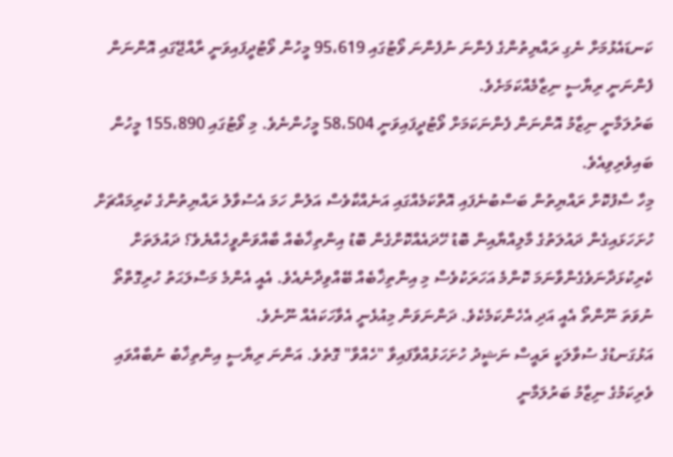ކަނޑައެޅުމަށް ނެގި ރައްޔިތުންގެ ފެންނަ ނުފެންނަ ވޯޓުގައި 95،619 މީހުން ވޯޓުދީފައިވަނީ ރާއްޖޭގައި އޮންނަން ފެންނަނީ ރިޔާސީ ނިޒާމެއްކަމަށެވެ.
ބަރުލަމާނީ ނިޒާމު އޮންނަން ފެންނަކަމަށް ވޯޓުދީފައިވަނީ 58،504 މީހުންނެވެ. މި ވޯޓުގައި 155،890 މީހުން ބައިވެރިވިއެވެ.
މިހާ ސާފުކޮށް ރައްޔިތުން ބަސްބުނެފައި އޮތްކަމެއްގައި އަނެއްކާވެސް އަލުން ހަމަ އެސުވާލު ރައްޔިތުންގެ ކުރިމައްޗަށް ހުށަހަޅައިގެން ދައުލަތުގެ މާލިއްޔާއިން ބޮޑު ހޭދައެއްކޮށްގެން ބޮޑު އިންތިޚާބެއް ބާއްވަންވީހެއްޔެވެ؟ ދައުލަތަށް ކެރިކުޅަދާނަވެގެންވާނަމަ ކޮންމެ އަހަރަކުވެސް މި އިންތިޚާބެއް ބޭއްވިދާނެއެވެ. އެއީ އެންމެ މަސްލަޙަތު ހުރިގޮތްތޯ ނުވަތަ ނޫންތޯ އެއީ އަދި އެހެންކަމެކެވެ. ދަންނަވަން މިއުޅެނީ އެވާހަކައެއް ނޫނެވެ.
އަޅުގަނޑުގެ ސުވާލަކީ ރައީސް ނަޝީދު ހުށަހަޅުއްވާފައިވާ "ހެއްވާ" ގޮތެވެ. އަންނަ ރިޔާސީ އިންތިޚާބު ނުބާއްވައި ވެރިކަމުގެ ނިޒާމު ބަރުލަމާނީ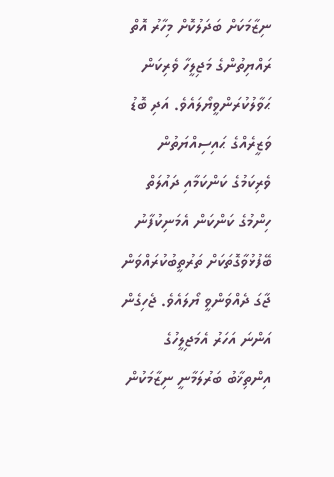ނިޒާމަކަށް ބަދަލުކޮށް މިހާރު އޮތް ރައްޔިތުންގެ މަޖިލީހާ ވެރިކަން ޙަވާލުކުރަންވީޔޯލައެވެ. އަދި ބޮޑު ވަޒީރެއްގެ ޙައިސިއްޔަތުން ވެރިކަމުގެ ކަންކަމާއި ދައުލަތް ހިންމުގެ ކަންކަން އެމަނިކުފާނު ބޭފުޅުވާގޮތަކަށް ތަރުތީބުކުރައްވަން ޖާގަ ދެއްވަންވީ ޔޯލައެވެ. ޖެހިގެން އަންނަ އަހަރު އެމަޖިލީހުގެ އިންތިޚާބު ބަރުލަމާނީ ނިޒާމަކުން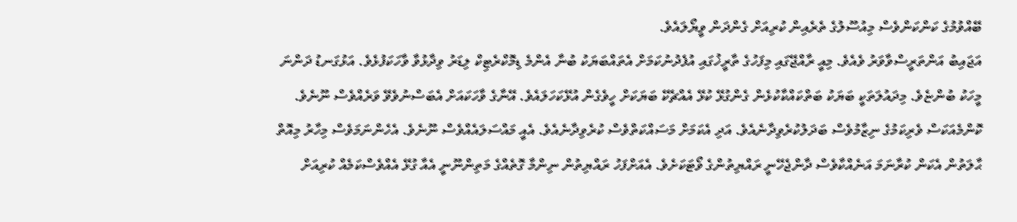ބޭއްވުމުގެ ކަންކަންވެސް މިއުސޫލުގެ ތެރެއިން ކުރިއަށް ގެންދަން ވީޔޯލައެވެ.
އަޖައިބު އަންތަރީސްވާވަރު ވެއެވެ. މިއީ ރާއްޖޭގައި މިފަހުގެ ތާރީޚުގައި އުފެދުނުކަމަށް އެތައްބަޔަކު ބުނާ އެންމެ ޑިމޮކްރެޓިކް ލިޑަރު ވިދާޅުވާ ވާހަކަފުޅެވެ. އަޅުގަނޑު ދަންނަ މީހަކު ބުންޏެވެ. މިދައުލަތަކީ ބަޔަކު ބަތްކައްކާކުޅެން ގެންގުޅޭ ކުޅޭ އެއްޗެކޭ ބަޔަކަށް ހީވެގެން އުޅޭކަހަލައެވެ. އޭނާގެ ވާހަކައަށް އެބަސްނުވެވޭ ވަރެއްވެސް ނޫނެވެ.
ކޮންމެއަކަސް ވެރިކަމުގެ ނިޒާމުވެސް ބަދަލުކުރެވިދާނެއެވެ. އަދި އެކަމަށް މަސައްކަތްވެސް ކުރެވިދާނެއެވެ. އެއީ މައްސަލައެއްވެސް ނޫނެވެ. އެހެންނަމަވެސް މިހާރު މިއޮތް ޙާލަތުން އެކަން ކުރާނަމަ އަނެއްކާވެސް ދާންޖެހޭނީ ރައްޔިތުންގެ ވޯޓަކަށެވެ. އެއަށްފަހު ރައްޔިތުން ނިންމާ ގޮތެއްގެ މަތިންނޫނީ އެއާ ގުޅޭ އެއްވެސްކަމެއް ކުރިއަށް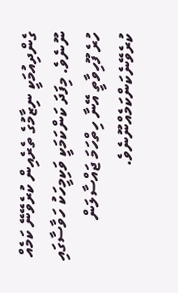ގެންދިއުމަކީ ނިޒާމުގެ ތެރެއިން ކުރެވޭނޭ ކަމެއް ނޫނެވެ. މިފަދަ ކަންކަމަކީ ވަކިމީހަކު ހަވާސާގައި ހުރެ ފޫހިވާތީ އޭނާ ހިތްހަމަ ޖައްސާލަން ކުރެވޭނެކަންކަމެއްނޫނެވެ.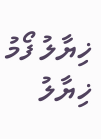ޚިޔާލު ފޯމު
ޚިޔާލު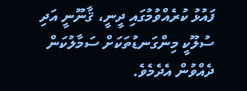ފައުޅު ކުރެއްވުމުގައި ދީނީ، ޤާނޫނީ އަދި ސުލޫކީ މިންގަނޑުތަކަށް ސަމާލުކަން ދެއްވުން އެދެމެވެ.